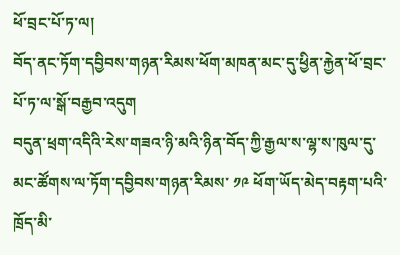ཕོ་བྲང་པོ་ཏ་ལ།
བོད་ནང་ཏོག་དབྱིབས་གཉན་རིམས་ཕོག་མཁན་མང་དུ་ཕྱིན་རྐྱེན་ཕོ་བྲང་པོ་ཏ་ལ་སྒོ་བརྒྱབ་འདུག
བདུན་ཕྲག་འདིའི་རེས་གཟའ་ཉི་མའི་ཉིན་བོད་ཀྱི་རྒྱལ་ས་ལྷ་ས་ཁུལ་དུ་མང་ཚོགས་ལ་ཏོག་དབྱིབས་གཉན་རིམས་ ༡༩ ཕོག་ཡོད་མེད་བརྟག་པའི་ཁྲོད་མི་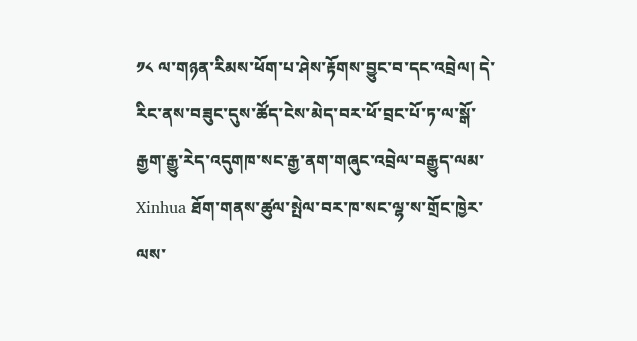༡༨ ལ་གཉན་རིམས་ཕོག་པ་ཤེས་རྟོགས་བྱུང་བ་དང་འབྲེལ། དེ་རིང་ནས་བཟུང་དུས་ཚོད་ངེས་མེད་བར་ཕོ་བྲང་པོ་ཏ་ལ་སྒོ་རྒྱག་རྒྱུ་རེད་འདུགཁ་སང་རྒྱ་ནག་གཞུང་འབྲེལ་བརྒྱུད་ལམ་ Xinhua ཐོག་གནས་ཚུལ་སྤེལ་བར་ཁ་སང་ལྷ་ས་གྲོང་ཁྱེར་ལས་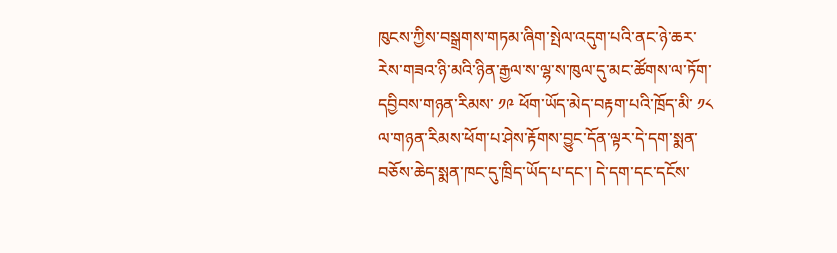ཁུངས་ཀྱིས་བསྒྲགས་གཏམ་ཞིག་སྤེལ་འདུག་པའི་ནང་ཉེ་ཆར་རེས་གཟའ་ཉི་མའི་ཉིན་རྒྱལ་ས་ལྷ་ས་ཁུལ་དུ་མང་ཚོགས་ལ་ཏོག་དབྱིབས་གཉན་རིམས་ ༡༩ ཕོག་ཡོད་མེད་བརྟག་པའི་ཁྲོད་མི་ ༡༨ ལ་གཉན་རིམས་ཕོག་པ་ཤེས་རྟོགས་བྱུང་དོན་ལྟར་དེ་དག་སྨན་བཅོས་ཆེད་སྨན་ཁང་དུ་ཁྲིད་ཡོད་པ་དང་། དེ་དག་དང་དངོས་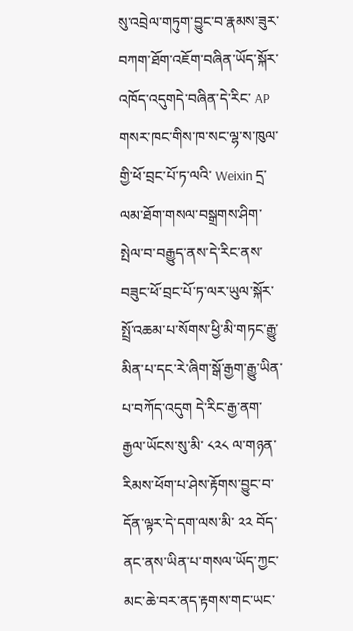སུ་འབྲེལ་གཏུག་བྱུང་བ་རྣམས་ཟུར་བཀག་ཐོག་འཇོག་བཞིན་ཡོད་སྐོར་འཁོད་འདུགདེ་བཞིན་དེ་རིང་ AP གསར་ཁང་གིས་ཁ་སང་ལྷ་ས་ཁུལ་གྱི་ཕོ་བྲང་པོ་ཏ་ལའི་ Weixin དྲ་ལམ་ཐོག་གསལ་བསྒྲགས་ཤིག་སྤེལ་བ་བརྒྱུད་ནས་དེ་རིང་ནས་བཟུང་ཕོ་བྲང་པོ་ཏ་ལར་ཡུལ་སྐོར་སྤྲོ་འཆམ་པ་སོགས་ཕྱི་མི་གཏང་རྒྱུ་མིན་པ་དང་རེ་ཞིག་སྒོ་རྒྱག་རྒྱུ་ཡིན་པ་བཀོད་འདུག དེ་རིང་རྒྱ་ནག་རྒྱལ་ཡོངས་སུ་མི་ ༨༢༨ ལ་གཉན་རིམས་ཕོག་པ་ཤེས་རྟོགས་བྱུང་བ་དོན་ལྟར་དེ་དག་ལས་མི་ ༢༢ བོད་ནང་ནས་ཡིན་པ་གསལ་ཡོད་ཀྱང་མང་ཆེ་བར་ནད་རྟགས་གང་ཡང་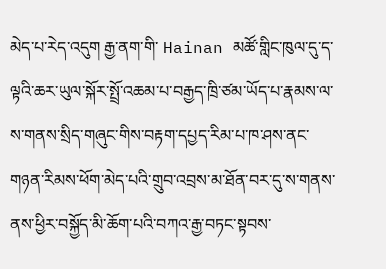མེད་པ་རེད་འདུག རྒྱ་ནག་གི་ Hainan མཚོ་གླིང་ཁུལ་དུ་ད་ལྟའི་ཆར་ཡུལ་སྐོར་སྤྲོ་འཆམ་པ་བརྒྱད་ཁྲི་ཙམ་ཡོད་པ་རྣམས་ལ་ས་གནས་སྲིད་གཞུང་གིས་བརྟག་དཔྱད་རིམ་པ་ཁ་ཤས་ནང་གཉན་རིམས་ཕོག་མེད་པའི་གྲུབ་འབྲས་མ་ཐོན་བར་དུ་ས་གནས་ནས་ཕྱིར་བསྐྱོད་མི་ཆོག་པའི་བཀའ་རྒྱ་བཏང་སྟབས་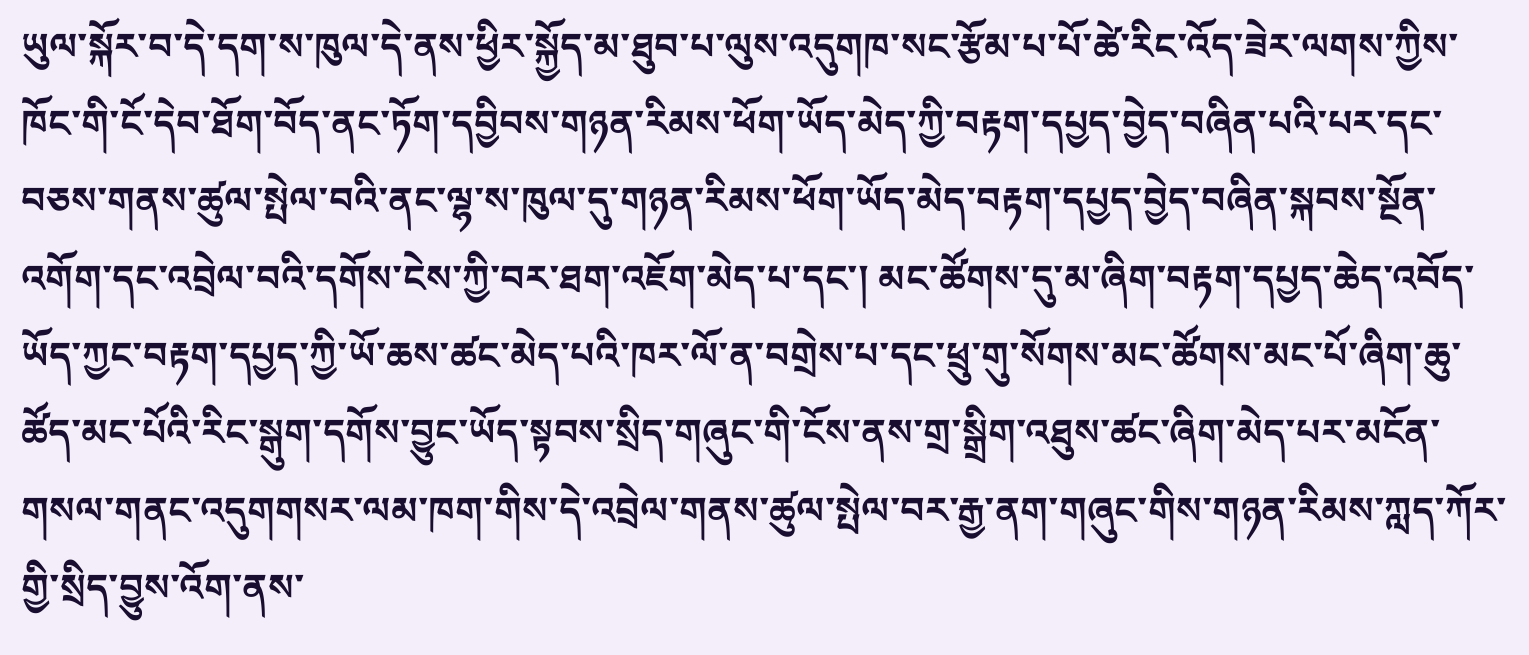ཡུལ་སྐོར་བ་དེ་དག་ས་ཁུལ་དེ་ནས་ཕྱིར་སྐྱོད་མ་ཐུབ་པ་ལུས་འདུགཁ་སང་རྩོམ་པ་པོ་ཚེ་རིང་འོད་ཟེར་ལགས་ཀྱིས་ཁོང་གི་ངོ་དེབ་ཐོག་བོད་ནང་ཏོག་དབྱིབས་གཉན་རིམས་ཕོག་ཡོད་མེད་ཀྱི་བརྟག་དཔྱད་བྱེད་བཞིན་པའི་པར་དང་བཅས་གནས་ཚུལ་སྤེལ་བའི་ནང་ལྷ་ས་ཁུལ་དུ་གཉན་རིམས་ཕོག་ཡོད་མེད་བརྟག་དཔྱད་བྱེད་བཞིན་སྐབས་སྔོན་འགོག་དང་འབྲེལ་བའི་དགོས་ངེས་ཀྱི་བར་ཐག་འཇོག་མེད་པ་དང་། མང་ཚོགས་དུ་མ་ཞིག་བརྟག་དཔྱད་ཆེད་འབོད་ཡོད་ཀྱང་བརྟག་དཔྱད་ཀྱི་ཡོ་ཆས་ཚང་མེད་པའི་ཁར་ལོ་ན་བགྲེས་པ་དང་ཕྲུ་གུ་སོགས་མང་ཚོགས་མང་པོ་ཞིག་ཆུ་ཚོད་མང་པོའི་རིང་སྒུག་དགོས་བྱུང་ཡོད་སྟབས་སྲིད་གཞུང་གི་ངོས་ནས་གྲ་སྒྲིག་འཐུས་ཚང་ཞིག་མེད་པར་མངོན་གསལ་གནང་འདུགགསར་ལམ་ཁག་གིས་དེ་འབྲེལ་གནས་ཚུལ་སྤེལ་བར་རྒྱ་ནག་གཞུང་གིས་གཉན་རིམས་ཀླད་ཀོར་གྱི་སྲིད་བྱུས་འོག་ནས་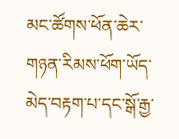མང་ཚོགས་ཕོན་ཆེར་གཉན་རིམས་ཕོག་ཡོད་མེད་བརྟག་པ་དང་སྒོ་རྒྱ་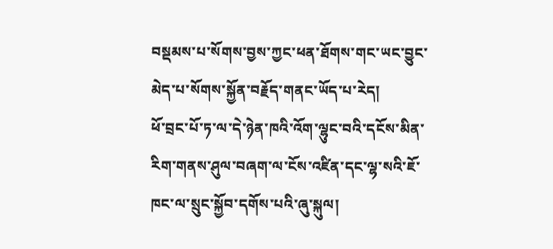བསྡམས་པ་སོགས་བྱས་ཀྱང་ཕན་ཐོགས་གང་ཡང་བྱུང་མེད་པ་སོགས་སྐྱོན་བརྗོད་གནང་ཡོད་པ་རེད།
ཕོ་བྲང་པོ་ཏ་ལ་དེ་ཉེན་ཁའི་འོག་ལྷུང་བའི་དངོས་མིན་རིག་གནས་ཤུལ་བཞག་ལ་ངོས་འཛིན་དང་ལྷ་སའི་ཇོ་ཁང་ལ་སྲུང་སྐྱོབ་དགོས་པའི་ཞུ་སྐུལ།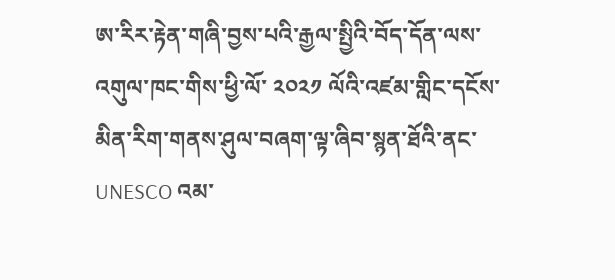ཨ་རིར་རྟེན་གཞི་བྱས་པའི་རྒྱལ་སྤྱིའི་བོད་དོན་ལས་འགུལ་ཁང་གིས་ཕྱི་ལོ་ ༢༠༢༡ ལོའི་འཛམ་གླིང་དངོས་མིན་རིག་གནས་ཤུལ་བཞག་ལྟ་ཞིབ་སྙན་ཐོའི་ནང་ UNESCO འམ་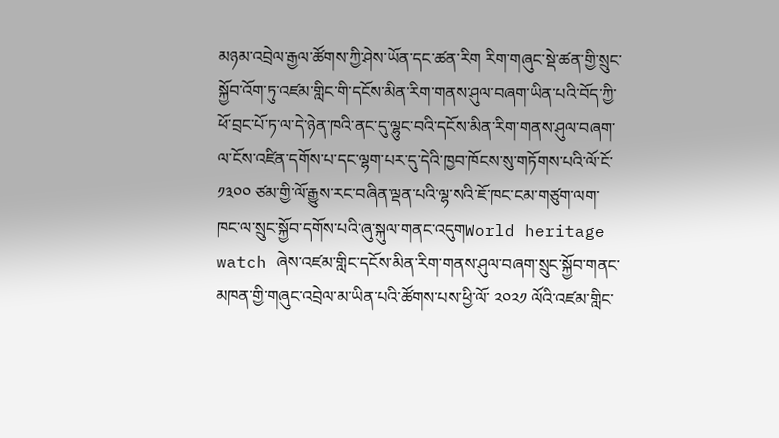མཉམ་འབྲེལ་རྒྱལ་ཚོགས་ཀྱི་ཤེས་ཡོན་དང་ཚན་རིག རིག་གཞུང་སྡེ་ཚན་གྱི་སྲུང་སྐྱོབ་འོག་ཏུ་འཛམ་གླིང་གི་དངོས་མིན་རིག་གནས་ཤུལ་བཞག་ཡིན་པའི་བོད་ཀྱི་ཕོ་བྲང་པོ་ཏ་ལ་དེ་ཉེན་ཁའི་ནང་དུ་ལྷུང་བའི་དངོས་མིན་རིག་གནས་ཤུལ་བཞག་ལ་ངོས་འཛིན་དགོས་པ་དང་ལྷག་པར་དུ་དེའི་ཁྱབ་ཁོངས་སུ་གཏོགས་པའི་ལོ་ངོ་ ༡༣༠༠ ཙམ་གྱི་ལོ་རྒྱུས་རང་བཞིན་ལྡན་པའི་ལྷ་སའི་ཇོ་ཁང་ངམ་གཙུག་ལག་ཁང་ལ་སྲུང་སྐྱོབ་དགོས་པའི་ཞུ་སྐུལ་གནང་འདུགWorld heritage watch ཞེས་འཛམ་གླིང་དངོས་མིན་རིག་གནས་ཤུལ་བཞག་སྲུང་སྐྱོབ་གནང་མཁན་གྱི་གཞུང་འབྲེལ་མ་ཡིན་པའི་ཚོགས་པས་ཕྱི་ལོ་ ༢༠༢༡ ལོའི་འཛམ་གླིང་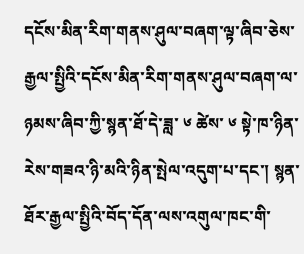དངོས་མིན་རིག་གནས་ཤུལ་བཞག་ལྟ་ཞིབ་ཅེས་རྒྱལ་སྤྱིའི་དངོས་མིན་རིག་གནས་ཤུལ་བཞག་ལ་ཉམས་ཞིབ་ཀྱི་སྙན་ཐོ་དེ་ཟླ་ ༦ ཚེས་ ༦ སྟེ་ཁ་ཉིན་རེས་གཟའ་ཉི་མའི་ཉིན་སྤེལ་འདུག་པ་དང་། སྙན་ཐོར་རྒྱལ་སྤྱིའི་བོད་དོན་ལས་འགུལ་ཁང་གི་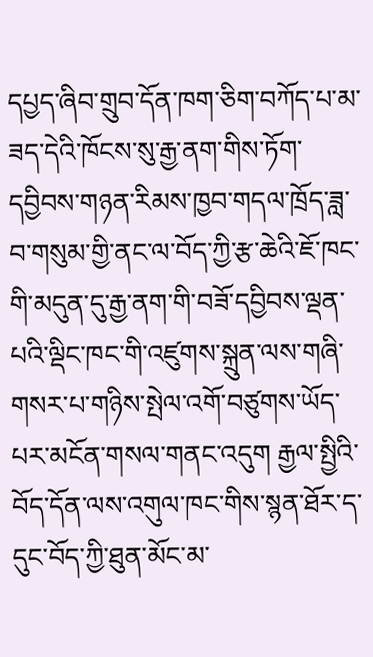དཔྱད་ཞིབ་གྲུབ་དོན་ཁག་ཅིག་བཀོད་པ་མ་ཟད་དེའི་ཁོངས་སུ་རྒྱ་ནག་གིས་ཏོག་དབྱིབས་གཉན་རིམས་ཁྱབ་གདལ་ཁྲོད་ཟླ་བ་གསུམ་གྱི་ནང་ལ་བོད་ཀྱི་རྩ་ཆེའི་ཇོ་ཁང་གི་མདུན་དུ་རྒྱ་ནག་གི་བཟོ་དབྱིབས་ལྡན་པའི་ལྡིང་ཁང་གི་འཛུགས་སྐྲུན་ལས་གཞི་གསར་པ་གཉིས་སྤེལ་འགོ་བཙུགས་ཡོད་པར་མངོན་གསལ་གནང་འདུག རྒྱལ་སྤྱིའི་བོད་དོན་ལས་འགུལ་ཁང་གིས་སྙན་ཐོར་ད་དུང་བོད་ཀྱི་ཐུན་མོང་མ་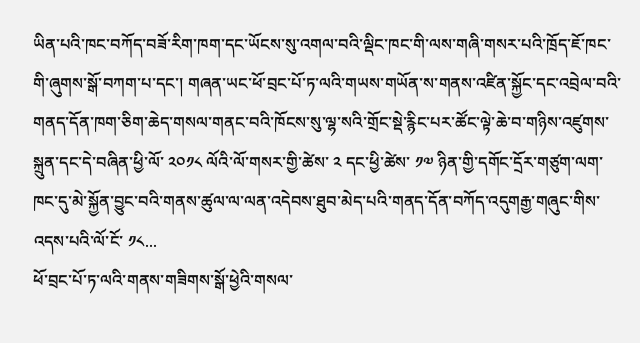ཡིན་པའི་ཁང་བཀོད་བཟོ་རིག་ཁག་དང་ཡོངས་སུ་འགལ་བའི་ལྡིང་ཁང་གི་ལས་གཞི་གསར་པའི་ཁྲོད་ཇོ་ཁང་གི་ཞུགས་སྒོ་བཀག་པ་དང་། གཞན་ཡང་ཕོ་བྲང་པོ་ཏ་ལའི་གཡས་གཡོན་ས་གནས་འཛིན་སྐྱོང་དང་འབྲེལ་བའི་གནད་དོན་ཁག་ཅིག་ཆེད་གསལ་གནང་བའི་ཁོངས་སུ་ལྷ་སའི་གྲོང་སྡེ་རྙིང་པར་ཚོང་ལྟེ་ཆེ་བ་གཉིས་འཛུགས་སྐྲུན་དང་དེ་བཞིན་ཕྱི་ལོ་ ༢༠༡༨ ལོའི་ལོ་གསར་གྱི་ཚེས་ ༢ དང་ཕྱི་ཚེས་ ༡༧ ཉིན་གྱི་དགོང་དྲོར་གཙུག་ལག་ཁང་དུ་མེ་སྐྱོན་བྱུང་བའི་གནས་ཚུལ་ལ་ལན་འདེབས་ཐུབ་མེད་པའི་གནད་དོན་བཀོད་འདུགརྒྱ་གཞུང་གིས་འདས་པའི་ལོ་ངོ་ ༡༨...
ཕོ་བྲང་པོ་ཏ་ལའི་གནས་གཟིགས་སྒོ་ཕྱེའི་གསལ་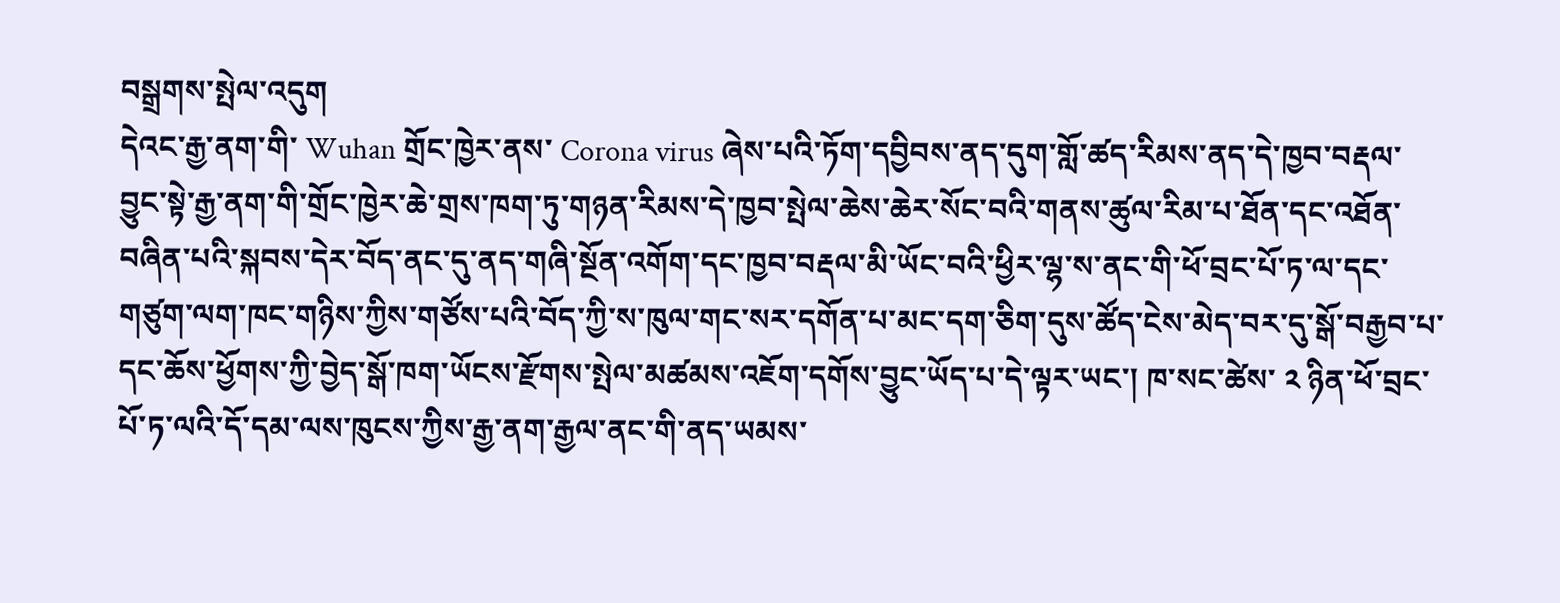བསྒྲགས་སྤེལ་འདུག
དེའང་རྒྱ་ནག་གི་ Wuhan གྲོང་ཁྱེར་ནས་ Corona virus ཞེས་པའི་ཏོག་དབྱིབས་ནད་དུག་གློ་ཚད་རིམས་ནད་དེ་ཁྱབ་བརྡལ་བྱུང་སྟེ་རྒྱ་ནག་གི་གྲོང་ཁྱེར་ཆེ་གྲས་ཁག་ཏུ་གཉན་རིམས་དེ་ཁྱབ་སྤེལ་ཆེས་ཆེར་སོང་བའི་གནས་ཚུལ་རིམ་པ་ཐོན་དང་འཐོན་བཞིན་པའི་སྐབས་དེར་བོད་ནང་དུ་ནད་གཞི་སྔོན་འགོག་དང་ཁྱབ་བརྡལ་མི་ཡོང་བའི་ཕྱིར་ལྷ་ས་ནང་གི་ཕོ་བྲང་པོ་ཏ་ལ་དང་གཙུག་ལག་ཁང་གཉིས་ཀྱིས་གཙོས་པའི་བོད་ཀྱི་ས་ཁུལ་གང་སར་དགོན་པ་མང་དག་ཅིག་དུས་ཚོད་ངེས་མེད་བར་དུ་སྒོ་བརྒྱབ་པ་དང་ཆོས་ཕྱོགས་ཀྱི་བྱེད་སྒོ་ཁག་ཡོངས་རྫོགས་སྤེལ་མཚམས་འཇོག་དགོས་བྱུང་ཡོད་པ་དེ་ལྟར་ཡང་། ཁ་སང་ཚེས་ ༢ ཉིན་ཕོ་བྲང་པོ་ཏ་ལའི་དོ་དམ་ལས་ཁུངས་ཀྱིས་རྒྱ་ནག་རྒྱལ་ནང་གི་ནད་ཡམས་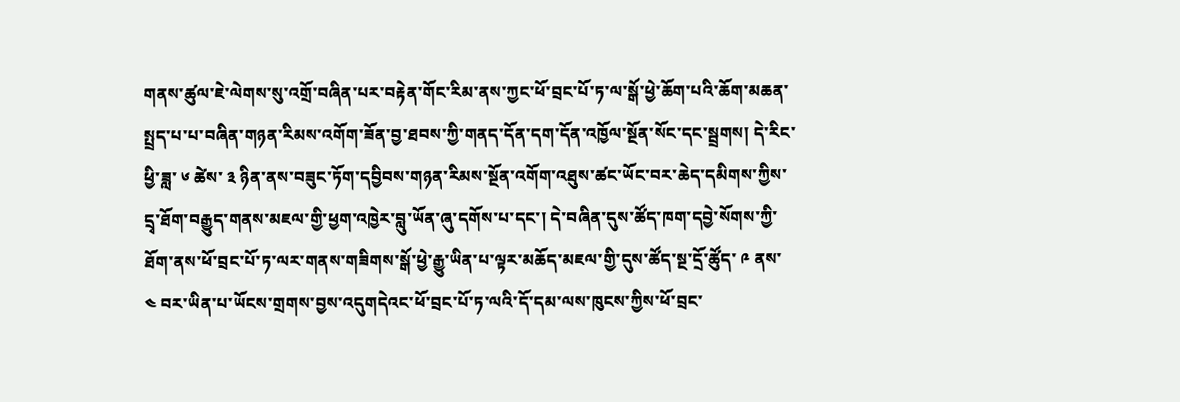གནས་ཚུལ་ཇེ་ལེགས་སུ་འགྲོ་བཞིན་པར་བརྟེན་གོང་རིམ་ནས་ཀྱང་ཕོ་བྲང་པོ་ཏ་ལ་སྒོ་ཕྱེ་ཆོག་པའི་ཆོག་མཆན་སྤྲད་པ་པ་བཞིན་གཉན་རིམས་འགོག་ཟོན་བྱ་ཐབས་ཀྱི་གནད་དོན་དག་དོན་འཁྱོལ་སྔོན་སོང་དང་སྦྲགས། དེ་རིང་ཕྱི་ཟླ་ ༦ ཚེས་ ༣ ཉིན་ནས་བཟུང་ཏོག་དབྱིབས་གཉན་རིམས་སྔོན་འགོག་འཐུས་ཚང་ཡོང་བར་ཆེད་དམིགས་ཀྱིས་དྲྭ་ཐོག་བརྒྱུད་གནས་མཇལ་གྱི་ཕྱག་འཁྱེར་བླུ་ཡོན་ཞུ་དགོས་པ་དང་། དེ་བཞིན་དུས་ཚོད་ཁག་དབྱེ་སོགས་ཀྱི་ཐོག་ནས་ཕོ་བྲང་པོ་ཏ་ལར་གནས་གཟིགས་སྒོ་ཕྱེ་རྒྱུ་ཡིན་པ་ལྟར་མཆོད་མཇལ་གྱི་དུས་ཚོད་སྔ་དྲོ་ཚོུད་ ༩ ནས་ ༤ བར་ཡིན་པ་ཡོངས་གྲགས་བྱས་འདུགདེའང་ཕོ་བྲང་པོ་ཏ་ལའི་དོ་དམ་ལས་ཁུངས་ཀྱིས་ཕོ་བྲང་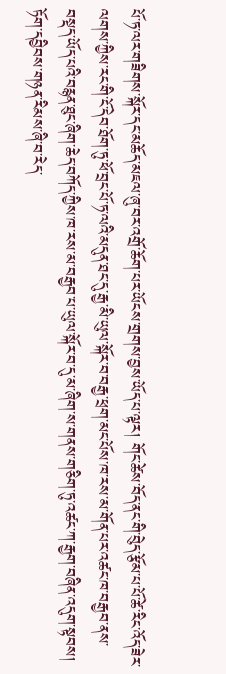པོ་ཏ་ལར་གཟིགས་སྐོར་དང་མཆོད་མཇལ་ཞུ་བར་འགྲོ་ཆོག་པར་ཡོངས་གྲགས་བྱས་ཡོད་པ་ལྟར། གོང་ཚེས་བོད་ནང་གི་བེུད་རྩོམ་པ་པོ་ཚེ་རིང་འོད་ཟེར་ལགས་ཀྱིས་རང་གི་ངོ་དེབ་ཐོག་ཏུ་ཕོ་བྲང་པོ་ཏ་ལའི་མདུན་ཐང་དུ་རྒྱ་མི་ཡུལ་སྐོར་བ་བརྒྱ་ཕྲག་མང་པོས་ཁ་རས་མ་གོན་པར་འཚང་ཁ་བརྒྱབ་ནས་བསྡད་ཡོད་པའི་བརྙན་ཐུང་ཞིག་ཆེད་བཀོད་ཀྱིས་ཁ་རས་མ་བརྒྱབ་པ་ཡུལ་སྐོར་བ་དུ་མ་ཞིག་ས་གནས་གཅིག་ཏུ་འཚང་ཀ་རྒྱག་བཞིན་འདུག་སྟབས། ཏོག་དབྱིབས་གཉན་རིམས་ཞི་བ་རེད་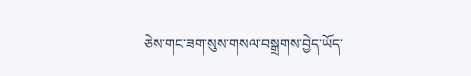ཅེས་གང་ཟག་སུས་གསལ་བསྒྲགས་བྱེད་ཡོད་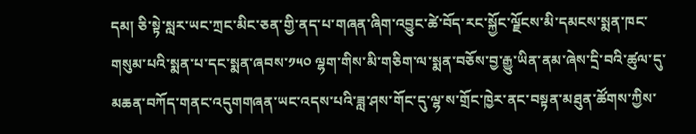དམ། ཅི་སྟེ་སླར་ཡང་ཀྲང་མིང་ཅན་གྱི་ནད་པ་གཞན་ཞིག་འབྱུང་ཚེ་བོད་རང་སྐྱོང་ལྗོངས་མི་དམངས་སྨན་ཁང་གསུམ་པའི་སྨན་པ་དང་སྨན་ཞབས་༡༥༠ ལྷག་གིས་མི་གཅིག་ལ་སྨན་བཅོས་བྱ་རྒྱུ་ཡིན་ནམ་ཞེས་དྲི་བའི་ཚུལ་དུ་མཆན་བཀོད་གནང་འདུགགཞན་ཡང་འདས་པའི་ཟླ་ཤས་གོང་དུ་ལྷ་ས་གྲོང་ཁྱེར་ནང་བསྟན་མཐུན་ཚོགས་ཀྱིས་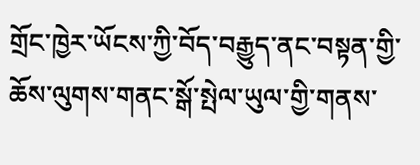གྲོང་ཁྱེར་ཡོངས་ཀྱི་བོད་བརྒྱུད་ནང་བསྟན་གྱི་ཆོས་ལུགས་གནང་སྒོ་སྤེལ་ཡུལ་གྱི་གནས་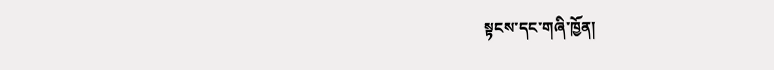སྟངས་དང་གཞི་ཁྱོན།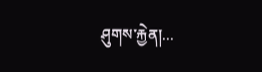ཤུགས་རྐྱེན།...